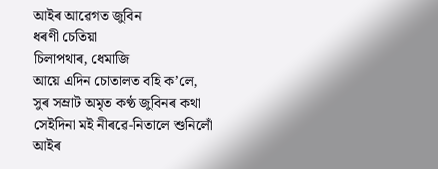আইৰ আৱেগত জুবিন
ধৰণী চেতিয়া
চিলাপথাৰ, ধেমাজি
আয়ে এদিন চোতালত বহি ক’লে,
সুৰ সম্ৰাট অমৃত কণ্ঠ জুবিনৰ কথা
সেইদিনা মই নীৰৱে-নিতালে শুনিলোঁ
আইৰ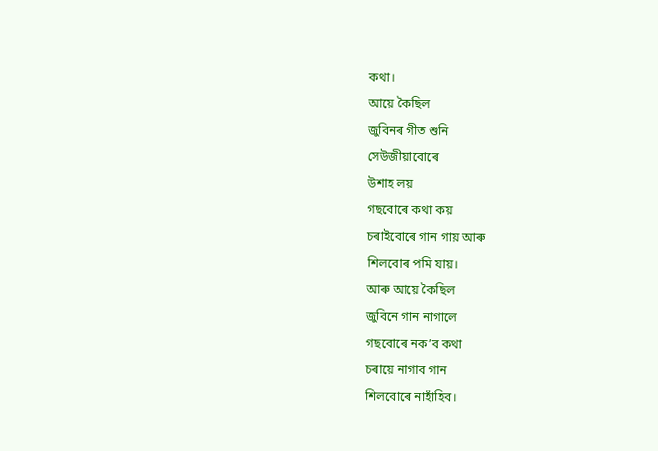কথা।
আয়ে কৈছিল
জুবিনৰ গীত শুনি
সেউজীয়াবোৰে
উশাহ লয়
গছবোৰে কথা কয়
চৰাইবোৰে গান গায় আৰু
শিলবোৰ পমি যায়।
আৰু আয়ে কৈছিল
জুবিনে গান নাগালে
গছবোৰে নক’ব কথা
চৰায়ে নাগাব গান
শিলবোৰে নাহাঁহিব।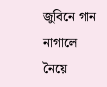জুবিনে গান নাগালে
নৈয়ে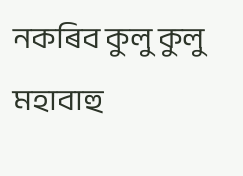নকৰিব কুলু কুলু
মহাবাহু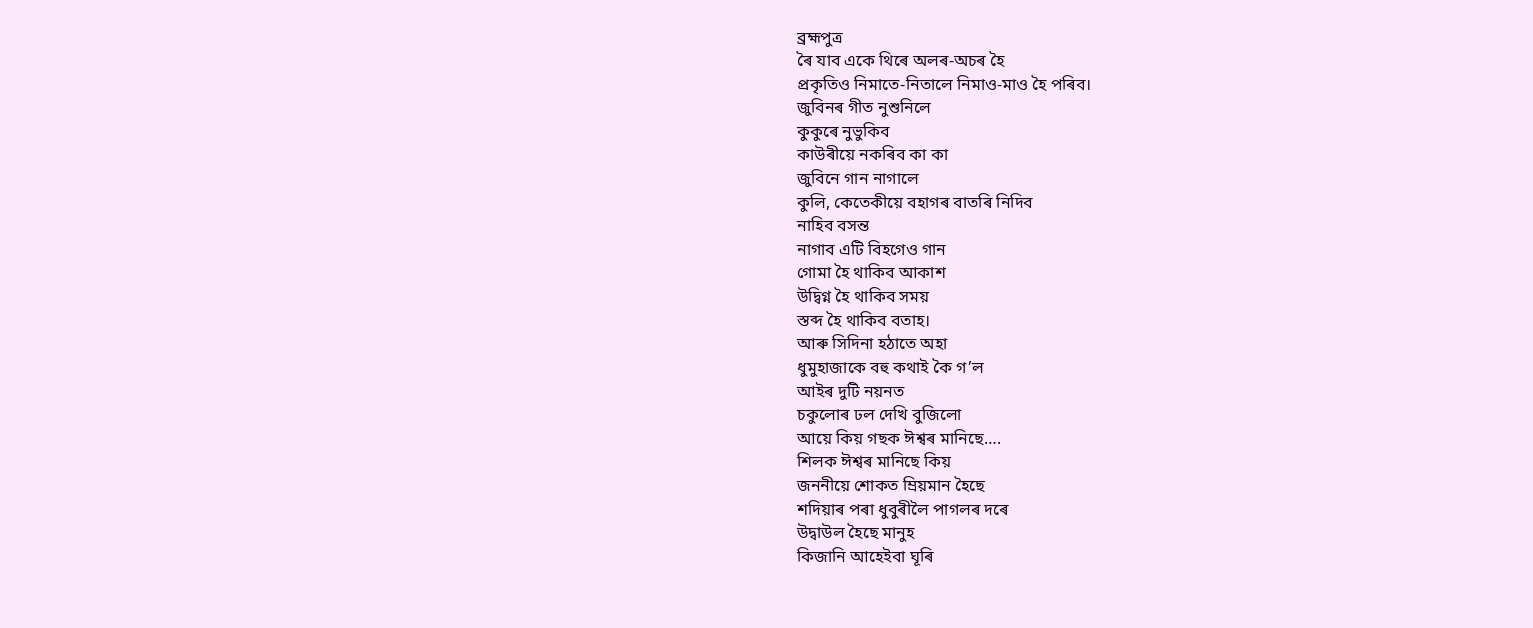ব্ৰহ্মপুত্ৰ
ৰৈ যাব একে থিৰে অলৰ-অচৰ হৈ
প্ৰকৃতিও নিমাতে-নিতালে নিমাও-মাও হৈ পৰিব।
জুবিনৰ গীত নুশুনিলে
কুকুৰে নুভুকিব
কাউৰীয়ে নকৰিব কা কা
জুবিনে গান নাগালে
কুলি, কেতেকীয়ে বহাগৰ বাতৰি নিদিব
নাহিব বসন্ত
নাগাব এটি বিহগেও গান
গোমা হৈ থাকিব আকাশ
উদ্বিগ্ন হৈ থাকিব সময়
স্তব্দ হৈ থাকিব বতাহ।
আৰু সিদিনা হঠাতে অহা
ধুমুহাজাকে বহু কথাই কৈ গ’ল
আইৰ দুটি নয়নত
চকুলোৰ ঢল দেখি বুজিলো
আয়ে কিয় গছক ঈশ্বৰ মানিছে….
শিলক ঈশ্বৰ মানিছে কিয়
জননীয়ে শোকত ম্ৰিয়মান হৈছে
শদিয়াৰ পৰা ধুবুৰীলৈ পাগলৰ দৰে
উদ্বাউল হৈছে মানুহ
কিজানি আহেইবা ঘূৰি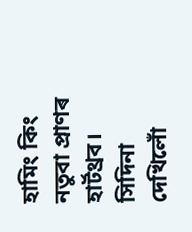হামিং কিং নতুবা প্ৰাণৰ হাৰ্টথ্ৰব।
সিদিনা দেখিলোঁ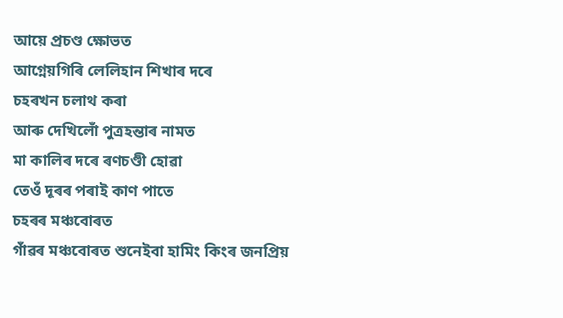আয়ে প্ৰচণ্ড ক্ষোভত
আগ্নেয়গিৰি লেলিহান শিখাৰ দৰে
চহৰখন চলাথ কৰা
আৰু দেখিলোঁ পুত্ৰহন্তাৰ নামত
মা কালিৰ দৰে ৰণচণ্ডী হোৱা
তেওঁ দূৰৰ পৰাই কাণ পাতে
চহৰৰ মঞ্চবোৰত
গাঁৱৰ মঞ্চবোৰত শুনেইবা হামিং কিংৰ জনপ্ৰিয়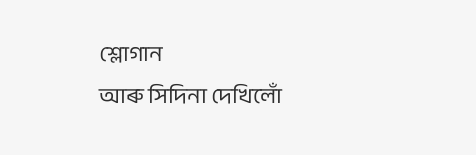শ্লোগান
আৰু সিদিনা দেখিলোঁ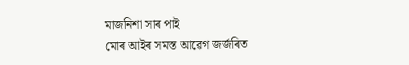মাজনিশা সাৰ পাই
মোৰ আইৰ সমস্ত আৱেগ জৰ্জৰিত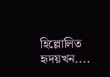হিল্লোলিত হৃদয়খন....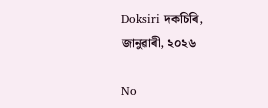Doksiri দকচিৰি, জানুৱাৰী, ২০২৬

No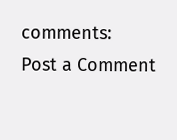comments:
Post a Comment